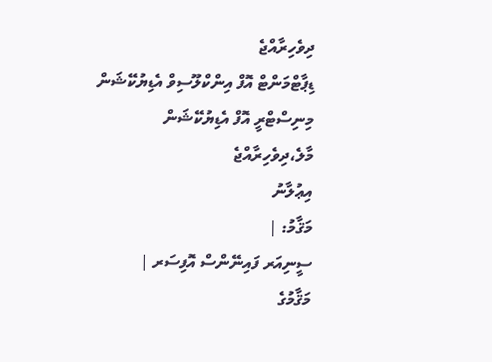ދިވެހިރާއްޖެ
ޑިޕާޓްމަންޓް އޮފް އިންކްލޫސިވް އެޑިޔުކޭޝަން
މިނިސްޓްރީ އޮފް އެޑިޔުކޭޝަން
މާލެ،ދިވެހިރާއްޖެ
އިޢުލާނު
މަޤާމު: |
ސީނިއަރ ފައިނޭންސް އޮފިސަރ |
މަޤާމުގެ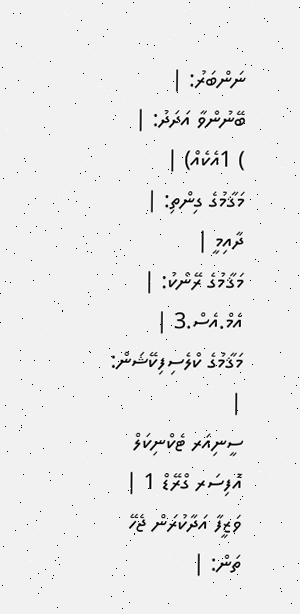ނަންބަރު: |
ބޭނުންވާ އަދަދު: |
) 1އެކެއް) |
މަޤާމުގެ ގިންތި: |
ދާއިމީ |
މަޤާމުގެ ރޭންކު: |
އެމް.އެސް.3 |
މަޤާމުގެ ކްލެސިފިކޭޝަން: |
ސީނިއަރ ޓެކްނިކަލް އޮފިސަރ ގްރޭޑް 1 |
ވަޒީފާ އަދާކުރަން ޖެހޭ ތަން: |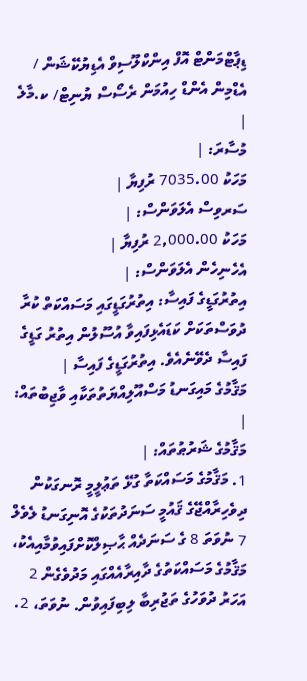ޑިޕާޓްމަންޓް އޮފް އިންކްލޫސިވް އެޑިޔުކޭޝަން / އެޑްމިން އެންޑް ހިއުމަން ރެސޯސް ޔުނިޓް/ ކ.މާލެ |
މުސާރަ: |
މަހަކު 7035.00 ރުފިޔާ |
ސަރވިސް އެލަވަންސް: |
މަހަކު 2,000.00 ރުފިޔާ |
އެހެނިހެން އެލަވަންސް: |
އިތުރުގަޑީގެ ފައިސާ: އިތުރުގަޑީގައި މަސައްކަތް ކުރާ ދުވަސްތަކަށް ކަޑައެޅިފައިވާ އުސޫލުން އިތުރު ގަޑީގެ ފައިސާ ދެވޭނެއެވެ. އިތުރުގަޑީގެ ފައިސާ |
މަޤާމުގެ މައިގަނޑު މަސްއޫލިއްޔަތުތަކާއި ވާޖިބުތައް: |
މަޤާމުގެ ޝަރުޠުތައް: |
1. މަޤާމުގެ މަސައްކަތާ ގުޅޭ ތަޢުލީމީ ރޮނގަކުން ދިވެހިރާއްޖޭގެ ޤައުމީ ސަނަދުތަކުގެ އޮނިގަނޑު ލެވެލް 7 ނުވަތަ 8 ގެ ސަނަދެއް ޙާޞިލްކޮށްފައިވުމާއިއެކު، މަޤާމުގެ މަސައްކަތުގެ ދާއިރާއެއްގައި މަދުވެގެން 2 އަހަރު ދުވަހުގެ ތަޖުރިބާ ލިބިފައިވުން. ނުވަތަ، 2.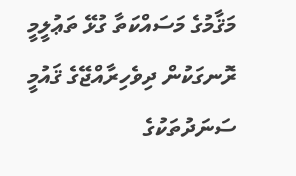މަޤާމުގެ މަސައްކަތާ ގުޅޭ ތަޢުލީމީ ރޮނގަކުން ދިވެހިރާއްޖޭގެ ޤައުމީ ސަނަދުތަކުގެ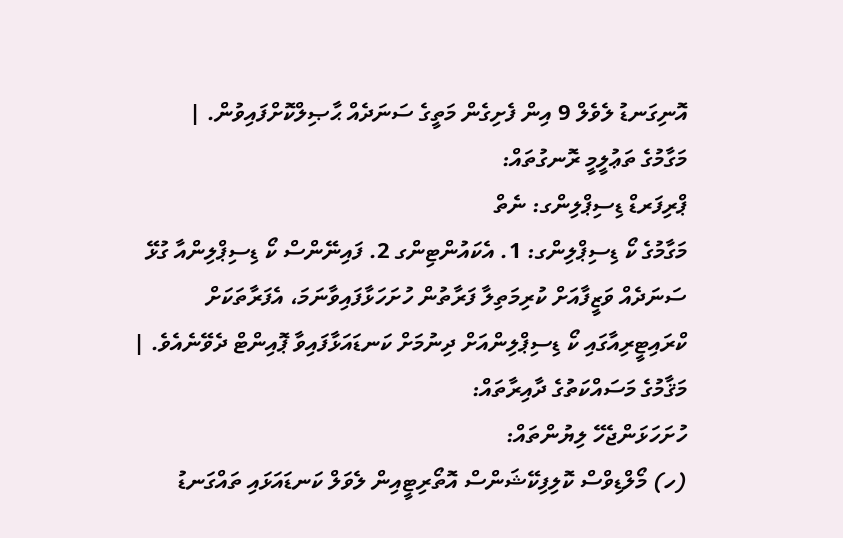އޮނިގަނޑު ލެވެލް 9 އިން ފެށިގެން މަތީގެ ސަނަދެއް ޙާޞިލްކޮށްފައިވުން. |
މަގާމުގެ ތަޢުލީމީ ރޮނގުތައް:
ޕްރިފަރޑް ޑިސިޕްލިންގ: ނެތް
މަގާމުގެ ކޯ ޑިސިޕްލިންގ: 1. އެކައުންޓިންގ 2. ފައިނޭންސް ކޯ ޑިސިޕްލިންއާ ގުޅޭ ސަނަދެއް ވަޒީފާއަށް ކުރިމަތިލާ ފަރާތުން ހުށަހަޅާފައިވާނަމަ، އެފަރާތަކަށް ކްރައިޓީރިއާގައި ކޯ ޑިސިޕްލިންއަށް ދިނުމަށް ކަނޑައަޅާފައިވާ ޕޮއިންޓް ދެވޭނެއެވެ. |
މަޤާމުގެ މަސައްކަތުގެ ދާއިރާތައް:
ހުށަހަޅަންޖެހޭ ލިޔުންތައް:
(ހ) މޯލްޑިވްސް ކޮލިފިކޭޝަންސް އޮތޯރިޓީއިން ލެވަލް ކަނޑައަޅައި ތައްގަނޑު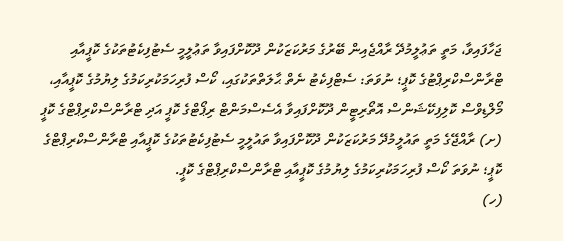ޖަހާފައިވާ، މަތީ ތަޢުލީމުދޭ ރާއްޖެއިން ބޭރުގެ މަރުކަޒަކުން ދޫކޮށްފައިވާ ތަޢުލީމީ ސެޓުފިކެޓުތަކުގެ ކޮޕީއާއި ޓްރާންސްކްރިޕްޓުގެ ކޮޕީ؛ ނުވަތަ: ސެޓްފިކެޓު ނެތް ޙާލަތްތަކުގައި، ކޯސް ފުރިހަމަކުރިކަމުގެ ލިޔުމުގެ ކޮޕީއާއި، މޯލްޑިވްސް ކޮލިފިކޭޝަންސް އޮތޯރިޓީން ދޫކޮށްފައިވާ އެސެސްމަންޓް ރިޕޯޓްގެ ކޮޕީ އަދި ޓްރާންސްކްރިޕްޓްގެ ކޮޕީ (ށ) ރާއްޖޭގެ މަތީ ތައުލީމުދޭ މަރުކަޒަކުން ދޫކޮށްފައިވާ ތައުލީމީ ސެޓުފިކެޓުތަކުގެ ކޮޕީއާއި ޓްރާންސްކްރިޕްޓްގެ ކޮޕީ؛ ނުވަތަ ކޯސް ފުރިހަމަކުރިކަމުގެ ލިޔުމުގެ ކޮޕީއާއި ޓްރާންސްކްރިޕްޓްގެ ކޮޕީ.
(ހ)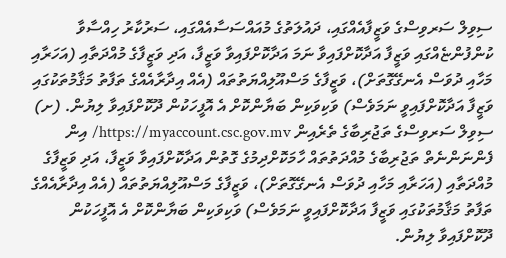ސިވިލް ސަރވިސްގެ ވަޒީފާއެއްގައި، ދައުލަތުގެ މުއައްސަސާއެއްގައި، ސަރުކާރު ހިއްސާވާ ކުންފުންޏެއްގައި ވަޒީފާ އަދާކޮށްފައިވާ ނަމަ އަދާކޮށްފައިވާ ވަޒީފާ، އަދި ވަޒީފާގެ މުއްދަތާއި (އަހަރާއި މަހާއި ދުވަސް އެނގޭގޮތަށް)، ވަޒީފާގެ މަސްއޫލިއްޔަތުތައް (އެއް އިދާރާއެއްގެ ތަފާތު މަޤާމުތަކުގައި ވަޒީފާ އަދާކޮށްފައިވީ ނަމަވެސް) ވަކިވަކިން ބަޔާންކޮށް އެ އޮފީހަކުން ދޫކޮށްފައިވާ ލިޔުން. (ށ) ސިވިލް ސަރވިސްގެ ތަޖުރިބާގެ ތެރެއިން https://myaccount.csc.gov.mv/ އިން ފެންނަންނެތް ތަޖުރިބާގެ މުއްދަތުތައް ހާމަކޮށްދިމުގެ ގޮތުން އަދާކޮށްފައިވާ ވަޒީފާ، އަދި ވަޒީފާގެ މުއްދަތާއި (އަހަރާއި މަހާއި ދުވަސް އެނގޭގޮތަށް)، ވަޒީފާގެ މަސްއޫލިއްޔަތުތައް (އެއް އިދާރާއެއްގެ ތަފާތު މަޤާމުތަކުގައި ވަޒީފާ އަދާކޮށްފައިވީ ނަމަވެސް) ވަކިވަކިން ބަޔާންކޮށް އެ އޮފީހަކުން ދޫކޮށްފައިވާ ލިޔުން.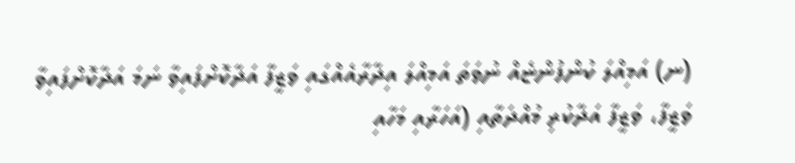(ނ) އަމިއްލަ ކުންފުންޏެއް ނުވަތަ އަމިއްލަ އިދާރާއެއްގައި ވަޒީފާ އަދާކޮށްފައިވާ ނަމަ އަދާކޮށްފައިވާ ވަޒީފާ، ވަޒީފާ އަދާކުރި މުއްދަތާއި (އަހަރާއި މަހާއި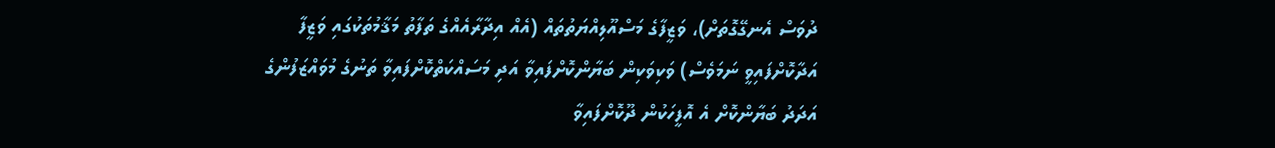ދުވަސް އެނގޭގޮތަށް)، ވަޒީފާގެ މަސްއޫލިއްޔަތުތައް (އެއް އިދާރާއެއްގެ ތަފާތު މަޤާމުތަކުގައި ވަޒީފާ އަދާކޮށްފައިވީ ނަމަވެސް) ވަކިވަކިން ބަޔާންކޮށްފައިވާ އަދި މަސައްކަތްކޮށްފައިވާ ތަނުގެ މުވައްޒަފުންގެ އަދަދު ބަޔާންކޮށް އެ އޮފީހަކުން ދޫކޮށްފައިވާ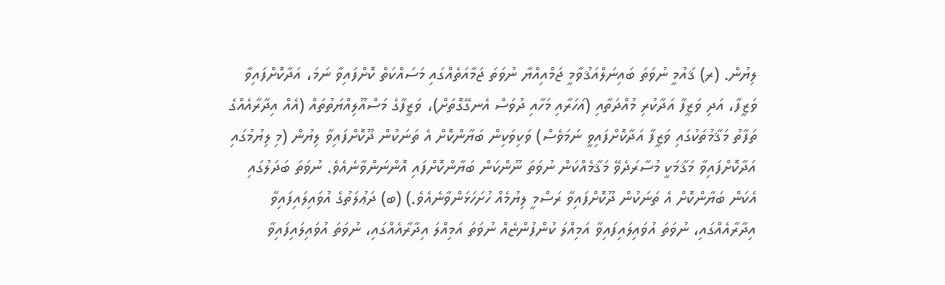ލިޔުން. (ރ) ޤައުމީ ނުވަތަ ބައިނަލްއަޤުވާމީ ޖަމްއިއްޔާ ނުވަތަ ޖަމާއަތެއްގައި މަސައްކަތް ކޮށްފައިވާ ނަމަ، އަދާކޮށްފައިވާ ވަޒީފާ، އަދި ވަޒީފާ އަދާކުރި މުއްދަތާއި (އަހަރާއި މަހާއި ދުވަސް އެނގޭގޮތަށް)، ވަޒީފާގެ މަސްއޫލިއްޔަތުތައް (އެއް އިދާރާއެއްގެ ތަފާތު މަޤާމުތަކުގައި ވަޒީފާ އަދާކޮށްފައިވީ ނަމަވެސް) ވަކިވަކިން ބަޔާންކޮށް އެ ތަނަކުން ދޫކޮށްފައިވާ ލިޔުން (މި ލިޔުމުގައި އަދާކޮށްފައިވާ މަޤާމަކީ މުސާރަދެވޭ މަޤާމެއްކަން ނުވަތަ ނޫންކަން ބަޔާންކޮށްފައި އޮންނަންވާނެއެވެ. ނުވަތަ ބަދަލުގައި އެކަން ބަޔާންކޮށް އެ ތަނަކުން ދޫކޮށްފައިވާ ރަސްމީ ލިޔުމެއް ހުށަހަޅަންވާނެއެވެ.) (ބ) ދަޢުލަތުގެ އުވައިލައިފައިވާ އިދާރާއެއްގައި، ނުވަތަ އުވައިލައިފައިވާ އަމިއްލަ ކުންފުންޏެއް ނުވަތަ އަމިއްލަ އިދާރާއެއްގައި، ނުވަތަ އުވައިލައިފައިވާ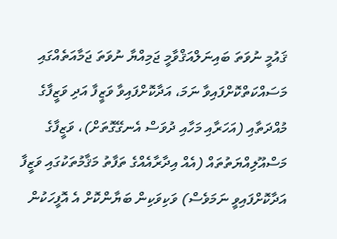ޤައުމީ ނުވަތަ ބައިނަލްއަޤްވާމީ ޖަމިއްޔާ ނުވަތަ ޖަމާއަތެއްގައި މަސައްކަތްކޮށްފައިވާ ނަމަ، އަދާކޮށްފައިވާ ވަޒީފާ އަދި ވަޒީފާގެ މުއްދަތާއި (އަހަރާއި މަހާއި ދުވަސް އެނގޭގޮތަށް)، ވަޒީފާގެ މަސްއޫލިއްޔަތުތައް (އެއް އިދާރާއެއްގެ ތަފާތު މަޤާމުތަކުގައި ވަޒީފާ އަދާކޮށްފައިވީ ނަމަވެސް) ވަކިވަކިން ބަޔާންކޮށް އެ އޮފީހަކުން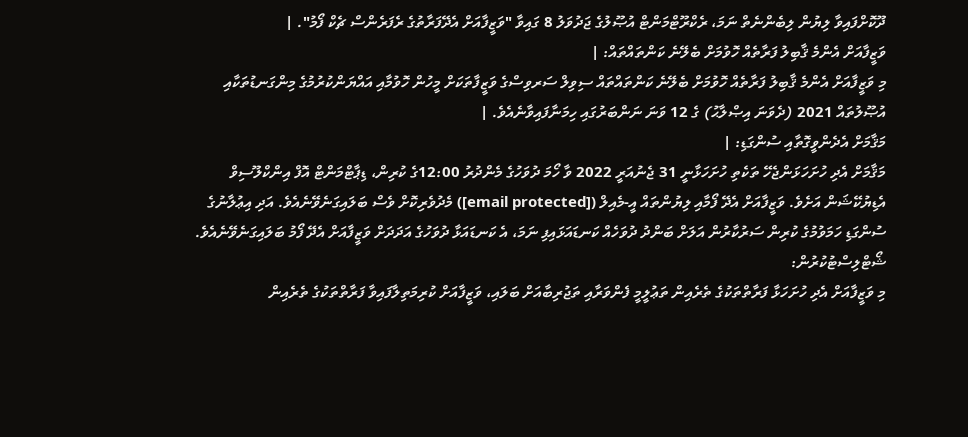ދޫކޮށްފައިވާ ލިޔުން ލިބެންނެތް ނަމަ، ރެކްރޫޓްމަންޓް އުޞޫލުގެ ޖަދުވަލު 8 ގައިވާ "ވަޒީފާއަށް އެދޭފަރާތުގެ ރެފަރެންސް ޗެކް ފޯމު". |
ވަޒީފާއަށް އެންމެ ޤާބިލު ފަރާތެއް ހޮވުމަށް ބެލޭނެ ކަންތައްތައް: |
މި ވަޒީފާއަށް އެންމެ ޤާބިލު ފަރާތެއް ހޮވުމަށް ބެލޭނެ ކަންތައްތައް ސިވިލް ސަރވިސްގެ ވަޒީފާތަކަށް މީހުން ހޮވުމާއި އައްޔަންކުރުމުގެ މިންގަނޑުތަކާއި އުޞޫލުތައް 2021 (ދެވަނަ އިޞްލާޙު) ގެ 12 ވަނަ ނަންބަރުގައި ހިމަނާފައިވާނެއެވެ. |
މަޤާމަށް އެދެންވީގޮތާއި ސުންގަޑި: |
މަޤާމަށް އެދި ހުށަހަޅަންޖެހޭ ތަކެތި ހުށަހަޅާނީ 31 ޖެނުއަރީ 2022 ވާ ހޯމަ ދުވަހުގެ މެންދުރު 12:00ގެ ކުރިން، ޑިޕާޓްމަންޓް އޮފް އިންކްލޫސިވް އެޑިޔުކޭޝަން އަށެވެ. ވަޒީފާއަށް އެދޭ ފޯމާއި ލިޔުންތައް އީ-މެއިލް ([email protected]) މެދުވެރިކޮށް ވެސް ބަލައިގަނެވޭނެއެވެ. އަދި އިޢުލާނުގެ ސުންގަޑި ހަމަވުމުގެ ކުރިން ސަރުކާރުން އަލަށް ބަންދު ދުވަހެއް ކަނޑައަޅައިފި ނަމަ، އެ ކަނޑައަޅާ ދުވަހުގެ އަދަދަށް ވަޒީފާއަށް އެދޭ ފޯމު ބަލައިގަނެވޭނެއެވެ.
ޝޯޓްލިސްޓުކުރުން:
މި ވަޒީފާއަށް އެދި ހުށަހަޅާ ފަރާތްތަކުގެ ތެރެއިން ތަޢުލީމީ ފެންވަރާއި ތަޖުރިބާއަށް ބަލައި، ވަޒީފާއަށް ކުރިމަތިލާފައިވާ ފަރާތްތަކުގެ ތެރެއިން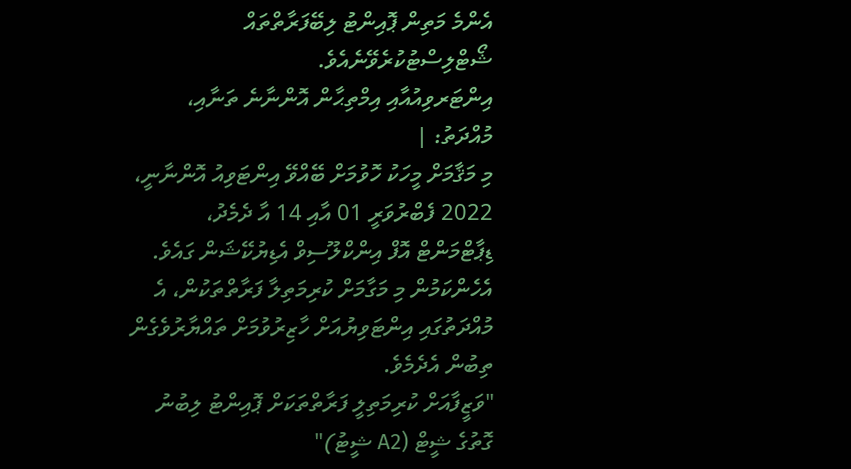އެންމެ މަތިން ޕޮއިންޓު ލިބޭފަރާތްތައް ޝޯޓްލިސްޓުކުރެވޭނެއެވެ.
އިންޓަރވިއުއާއި އިމްތިޙާން އޮންނާނެ ތަނާއި، މުއްދަތު: |
މި މަޤާމަށް މީހަކު ހޮވުމަށް ބޭއްވޭ އިންޓަވިއު އޮންނާނީ، 2022 ފެބްރުވަރީ 01 އާއި 14 އާ ދެމެދު، ޑިޕާޓްމަންޓް އޮފް އިންކްލޫސިވް އެޑިޔުކޭޝަން ގައެވެ. އެހެންކަމުން މި މަގާމަށް ކުރިމަތިލާ ފަރާތްތަކުން، އެ މުއްދަތުގައި އިންޓަވިޔުއަށް ހާޒިރުވުމަށް ތައްޔާރުވެގެން ތިބުން އެދެމެވެ.
"ވަޒީފާއަށް ކުރިމަތިލީ ފަރާތްތަކަށް ޕޮއިންޓު ލިބުނު ގޮތުގެ ޝީޓް (A2 ޝީޓު)"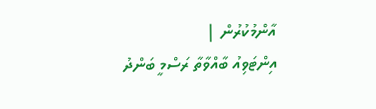އާންމުކުރުން |
އިންޓަވިއު ބާއްވާތާ ރަސްމީ ބަންދު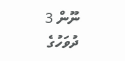ނޫން 3 ދުވަހުގެ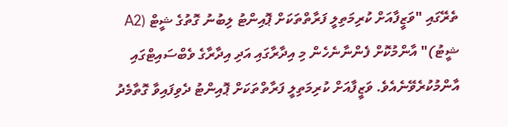ތެރޭގައި "ވަޒީފާއަށް ކުރިމަތިލީ ފަރާތްތަކަށް ޕޮއިންޓު ލިބުނު ގޮތުގެ ޝީޓް (A2 ޝީޓު)" އާންމުކޮށް ފެންނާނެހެން މި އިދާރާގައި އަދި އިދާރާގެ ވެބްސައިޓްގައި އާންމުކުރެވޭނެއެވެ. ވަޒީފާއަށް ކުރިމަތިލީ ފަރާތްތަކަށް ޕޮއިންޓު ދެވިފައިވާ ގޮތާމެދު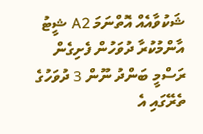ޝަކުވާއެއް އޮތްނަމަ A2 ޝީޓު އާންމުކުރާ ދުވަހުން ފެށިގެން ރަސްމީ ބަންދު ނޫން 3 ދުވަހުގެ ތެރޭގައި އެ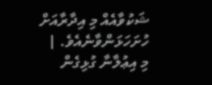ޝަކުވާއެއް މި އިދާރާއަށް ހުށަހަޅަންވާނެއެވެ. |
މި އިޢުލާނާ ގުޅިގެން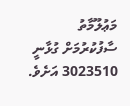މަޢުލޫމާތު ސާފުކުރުމަށް ގުޅާނީ 3023510 އަށެވެ.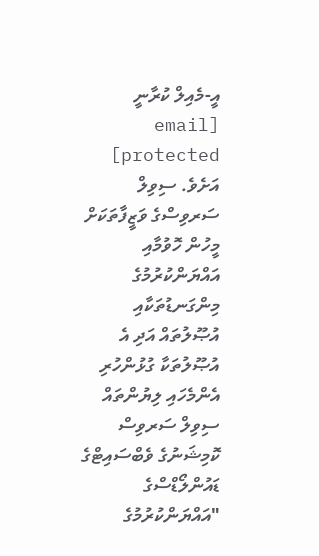އީ-މެއިލް ކުރާނީ [email protected] އަށެވެ. ސިވިލް ސަރވިސްގެ ވަޒީފާތަކަށް މީހުން ހޮވުމާއި އައްޔަންކުރުމުގެ މިންގަނޑުތަކާއި އުޞޫލުތައް އަދި އެ އުޞޫލުތަކާ ގުޅުންހުރި އެންމެހައި ލިޔުންތައް ސިވިލް ސަރވިސް ކޮމިޝަނުގެ ވެބްސައިޓްގެ ޑައުންލޯޑްސްގެ "އައްޔަންކުރުމުގެ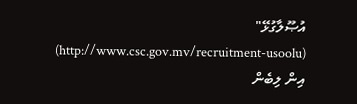އުޞޫލާގުޅޭ" (http://www.csc.gov.mv/recruitment-usoolu) އިން ލިބެން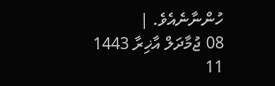ހުންނާނެއެވެ. |
08 ޖުމާދަލް އާޚިރާ 1443
11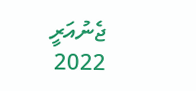ޖެނުއަރީ 2022